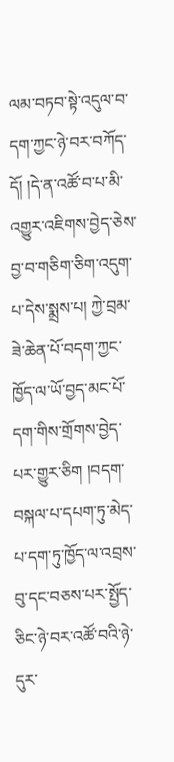ལམ་བཏབ་སྟེ་འདུལ་བ་དག་ཀྱང་ཉེ་བར་བཀོད་དོ། །དེ་ན་འཚོ་བ་པ་མི་འགྱུར་འཇིགས་བྱེད་ཅེས་བྱ་བ་གཅིག་ཅིག་འདུག་པ་དེས་སྨྲས་པ། ཀྱེ་བྲམ་ཟེ་ཆེན་པོ་བདག་ཀྱང་ཁྱོད་ལ་ཡོ་བྱད་མང་པོ་དག་གིས་གྲོགས་བྱེད་པར་གྱུར་ཅིག །བདག་བསྐལ་པ་དཔག་ཏུ་མེད་པ་དག་ཏུ་ཁྱོད་ལ་འབྲས་བུ་དང་བཅས་པར་སྤྱོད་ཅིང་ཉེ་བར་འཚོ་བའི་ཉེ་དུར་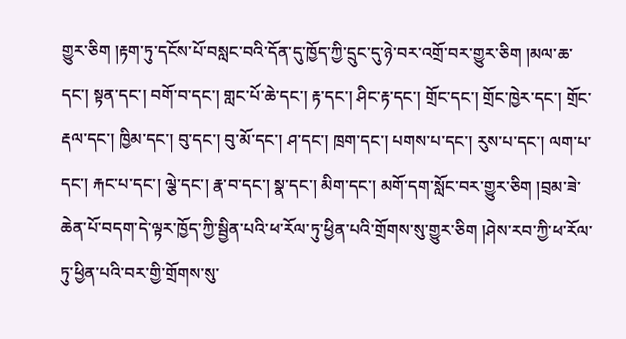གྱུར་ཅིག །རྟག་ཏུ་དངོས་པོ་བསླང་བའི་དོན་དུ་ཁྱོད་ཀྱི་དྲུང་དུ་ཉེ་བར་འགྲོ་བར་གྱུར་ཅིག །མལ་ཆ་དང་། སྟན་དང་། བགོ་བ་དང་། གླང་པོ་ཆེ་དང་། རྟ་དང་། ཤིང་རྟ་དང་། གྲོང་དང་། གྲོང་ཁྱེར་དང་། གྲོང་རྡལ་དང་། ཁྱིམ་དང་། བུ་དང་། བུ་མོ་དང་། ཤ་དང་། ཁྲག་དང་། པགས་པ་དང་། རུས་པ་དང་། ལག་པ་དང་། རྐང་པ་དང་། ལྕེ་དང་། རྣ་བ་དང་། སྣ་དང་། མིག་དང་། མགོ་དག་སློང་བར་གྱུར་ཅིག །བྲམ་ཟེ་ཆེན་པོ་བདག་དེ་ལྟར་ཁྱོད་ཀྱི་སྦྱིན་པའི་ཕ་རོལ་ཏུ་ཕྱིན་པའི་གྲོགས་སུ་གྱུར་ཅིག །ཤེས་རབ་ཀྱི་ཕ་རོལ་ཏུ་ཕྱིན་པའི་བར་གྱི་གྲོགས་སུ་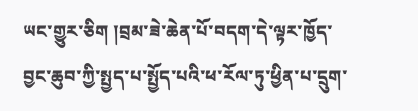ཡང་གྱུར་ཅིག །བྲམ་ཟེ་ཆེན་པོ་བདག་དེ་ལྟར་ཁྱོད་བྱང་ཆུབ་ཀྱི་སྤྱད་པ་སྤྱོད་པའི་ཕ་རོལ་ཏུ་ཕྱིན་པ་དྲུག་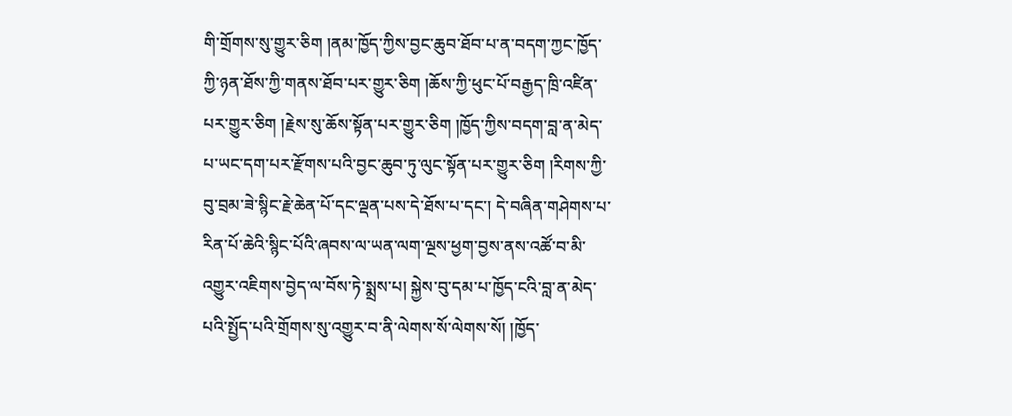གི་གྲོགས་སུ་གྱུར་ཅིག །ནམ་ཁྱོད་ཀྱིས་བྱང་ཆུབ་ཐོབ་པ་ན་བདག་ཀྱང་ཁྱོད་ཀྱི་ཉན་ཐོས་ཀྱི་གནས་ཐོབ་པར་གྱུར་ཅིག །ཆོས་ཀྱི་ཕུང་པོ་བརྒྱད་ཁྲི་འཛིན་པར་གྱུར་ཅིག །རྗེས་སུ་ཆོས་སྟོན་པར་གྱུར་ཅིག །ཁྱོད་ཀྱིས་བདག་བླ་ན་མེད་པ་ཡང་དག་པར་རྫོགས་པའི་བྱང་ཆུབ་ཏུ་ལུང་སྟོན་པར་གྱུར་ཅིག །རིགས་ཀྱི་བུ་བྲམ་ཟེ་སྙིང་རྗེ་ཆེན་པོ་དང་ལྡན་པས་དེ་ཐོས་པ་དང་། དེ་བཞིན་གཤེགས་པ་རིན་པོ་ཆེའི་སྙིང་པོའི་ཞབས་ལ་ཡན་ལག་ལྔས་ཕྱག་བྱས་ནས་འཚོ་བ་མི་འགྱུར་འཇིགས་བྱེད་ལ་བོས་ཏེ་སྨྲས་པ། སྐྱེས་བུ་དམ་པ་ཁྱོད་ངའི་བླ་ན་མེད་པའི་སྤྱོད་པའི་གྲོགས་སུ་འགྱུར་བ་ནི་ལེགས་སོ་ལེགས་སོ། །ཁྱོད་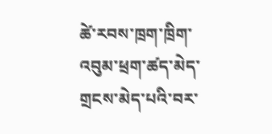ཚེ་རབས་ཁྲག་ཁྲིག་འབུམ་ཕྲག་ཚད་མེད་གྲངས་མེད་པའི་བར་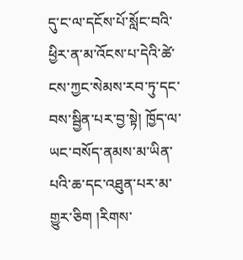དུ་ང་ལ་དངོས་པོ་སློང་བའི་ཕྱིར་ན་མ་འོངས་པ་དེའི་ཚེ་ངས་ཀྱང་སེམས་རབ་ཏུ་དང་བས་སྦྱིན་པར་བྱ་སྟེ། ཁྱོད་ལ་ཡང་བསོད་ནམས་མ་ཡིན་པའི་ཆ་དང་འཐུན་པར་མ་གྱུར་ཅིག །རིགས་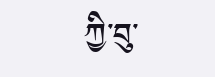ཀྱི་བུ་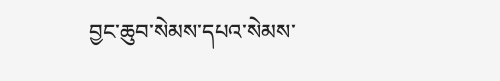བྱང་ཆུབ་སེམས་དཔའ་སེམས་